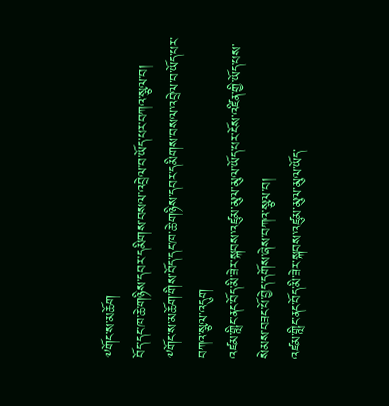༸གོང་ས་མཆོག
བོད་དང་ཁ་ཆེ་གཉིས་དབར་དམིགས་བསལ་འབྲེལ་བ་ཡོད་པར་བཀའ་སྩལ་བ།
༸གོང་ས་མཆོག་གིས་བོད་དང་ཁ་ཆེ་གཉིས་དབར་དམིགས་བསལ་འབྲེལ་བ་ཡོད་པར་བཀའ་སྩལ་འདུག
འཛམ་གླིང་ནང་བོད་མི་ཟེར་སྐབས་འཛུམ་མུལ་མུལ་ཡོད་པར་ངོས་འཛིན་གྱི་ཡོད་པས་སེམས་བཟང་པོ་བྱེད་དགོས་ཞེས་བཀའ་སྩལ་བ།
འཛམ་གླིང་ནང་བོད་མི་ཟེར་སྐབས་འཛུམ་མུལ་མུལ་ཡོད་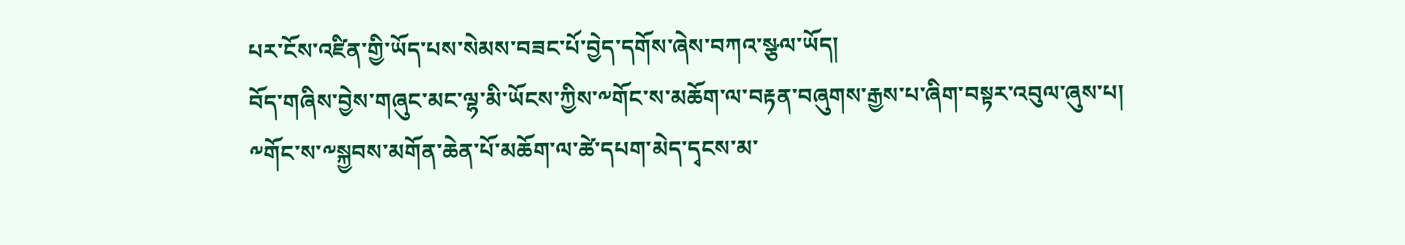པར་ངོས་འཛིན་གྱི་ཡོད་པས་སེམས་བཟང་པོ་བྱེད་དགོས་ཞེས་བཀའ་སྩལ་ཡོད།
བོད་གཞིས་བྱེས་གཞུང་མང་ལྷ་མི་ཡོངས་ཀྱིས་༸གོང་ས་མཆོག་ལ་བརྟན་བཞུགས་རྒྱས་པ་ཞིག་བསྟར་འབུལ་ཞུས་པ།
༸གོང་ས་༸སྐྱབས་མགོན་ཆེན་པོ་མཆོག་ལ་ཚེ་དཔག་མེད་དྭངས་མ་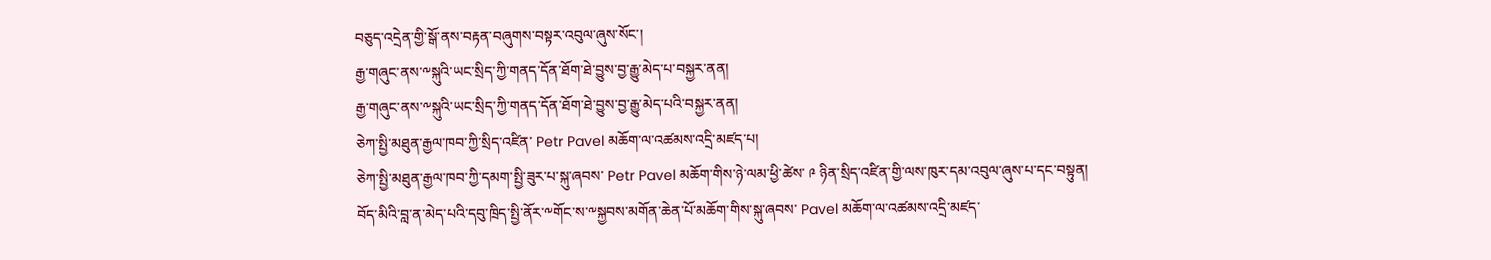བཅུད་འདྲེན་གྱི་སྒོ་ནས་བརྟན་བཞུགས་བསྟར་འབུལ་ཞུས་སོང་།
རྒྱ་གཞུང་ནས་༸སྐུའི་ཡང་སྲིད་ཀྱི་གནད་དོན་ཐོག་ཐེ་བྱུས་བྱ་རྒྱུ་མེད་པ་བསྐྱར་ནན།
རྒྱ་གཞུང་ནས་༸སྐུའི་ཡང་སྲིད་ཀྱི་གནད་དོན་ཐོག་ཐེ་བྱུས་བྱ་རྒྱུ་མེད་པའི་བསྐྱར་ནན།
ཅེཀ་སྤྱི་མཐུན་རྒྱལ་ཁབ་ཀྱི་སྲིད་འཛིན་ Petr Pavel མཆོག་ལ་འཚམས་འདྲི་མཛད་པ།
ཅེཀ་སྤྱི་མཐུན་རྒྱལ་ཁབ་ཀྱི་དམག་སྤྱི་ཟུར་པ་སྐུ་ཞབས་ Petr Pavel མཆོག་གིས་ཉེ་ལམ་ཕྱི་ཚེས་ ༩ ཉིན་སྲིད་འཛིན་གྱི་ལས་ཁུར་དམ་འབུལ་ཞུས་པ་དང་བསྟུན། བོད་མིའི་བླ་ན་མེད་པའི་དབུ་ཁྲིད་སྤྱི་ནོར་༸གོང་ས་༸སྐྱབས་མགོན་ཆེན་པོ་མཆོག་གིས་སྐུ་ཞབས་ Pavel མཆོག་ལ་འཚམས་འདྲི་མཛད་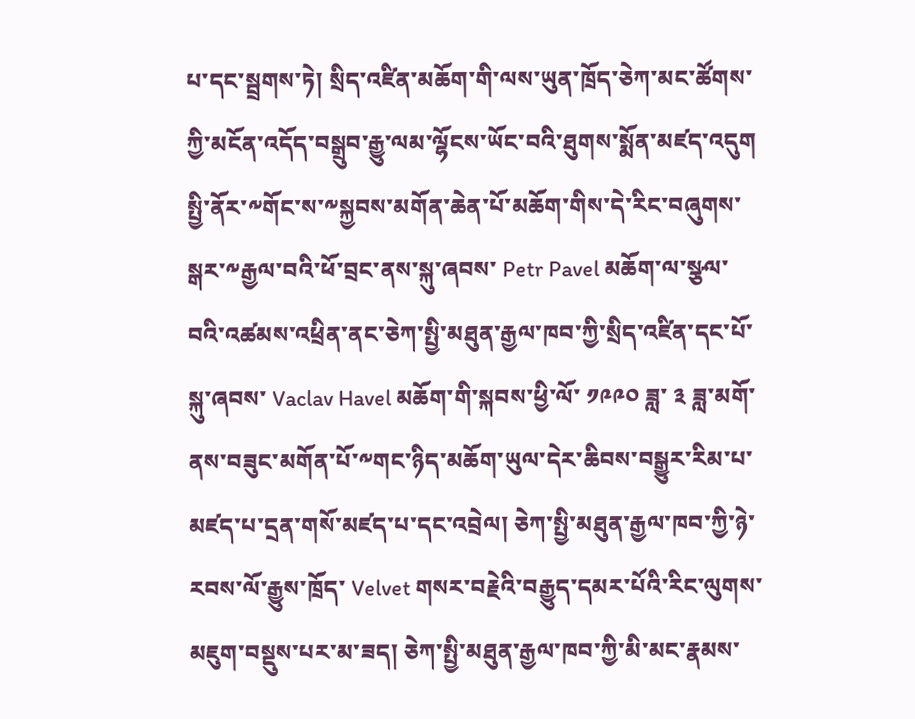པ་དང་སྦྲགས་ཏེ། སྲིད་འཛིན་མཆོག་གི་ལས་ཡུན་ཁྲོད་ཅེཀ་མང་ཚོགས་ཀྱི་མངོན་འདོད་བསྒྲུབ་རྒྱུ་ལམ་ལྷོངས་ཡོང་བའི་ཐུགས་སྨོན་མཛད་འདུག
སྤྱི་ནོར་༸གོང་ས་༸སྐྱབས་མགོན་ཆེན་པོ་མཆོག་གིས་དེ་རིང་བཞུགས་སྒར་༸རྒྱལ་བའི་ཕོ་བྲང་ནས་སྐུ་ཞབས་ Petr Pavel མཆོག་ལ་སྩལ་བའི་འཚམས་འཕྲིན་ནང་ཅེཀ་སྤྱི་མཐུན་རྒྱལ་ཁབ་ཀྱི་སྲིད་འཛིན་དང་པོ་སྐུ་ཞབས་ Vaclav Havel མཆོག་གི་སྐབས་ཕྱི་ལོ་ ༡༩༩༠ ཟླ་ ༣ ཟླ་མགོ་ནས་བཟུང་མགོན་པོ་༸གང་ཉིད་མཆོག་ཡུལ་དེར་ཆིབས་བསྒྱུར་རིམ་པ་མཛད་པ་དྲན་གསོ་མཛད་པ་དང་འབྲེལ། ཅེཀ་སྤྱི་མཐུན་རྒྱལ་ཁབ་ཀྱི་ཉེ་རབས་ལོ་རྒྱུས་ཁྲོད་ Velvet གསར་བརྗེའི་བརྒྱུད་དམར་པོའི་རིང་ལུགས་མཇུག་བསྡུས་པར་མ་ཟད། ཅེཀ་སྤྱི་མཐུན་རྒྱལ་ཁབ་ཀྱི་མི་མང་རྣམས་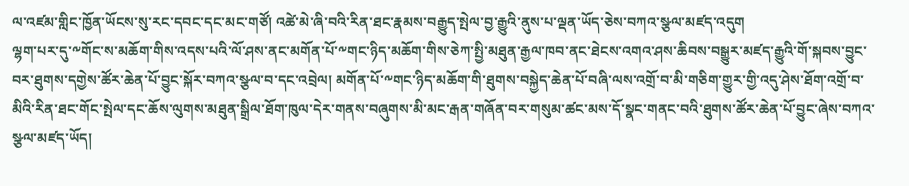ལ་འཛམ་གླིང་ཁྱོན་ཡོངས་སུ་རང་དབང་དང་མང་གཙོ། འཚེ་མེ་ཞི་བའི་རིན་ཐང་རྣམས་བརྒྱུད་སྤེལ་བྱ་རྒྱུའི་ནུས་པ་ལྡན་ཡོད་ཅེས་བཀའ་སྩལ་མཛད་འདུག
ལྷག་པར་དུ་༸གོང་ས་མཆོག་གིས་འདས་པའི་ལོ་ཤས་ནང་མགོན་པོ་༸གང་ཉིད་མཆོག་གིས་ཅེཀ་སྤྱི་མཐུན་རྒྱལ་ཁབ་ནང་ཐེངས་འགའ་ཤས་ཆིབས་བསྒྱུར་མཛད་རྒྱུའི་གོ་སྐབས་བྱུང་བར་ཐུགས་དགྱེས་ཚོར་ཆེན་པོ་བྱུང་སྐོར་བཀའ་སྩལ་བ་དང་འབྲེལ། མགོན་པོ་༸གང་ཉིད་མཆོག་གི་ཐུགས་བསྐྱེད་ཆེན་པོ་བཞི་ལས་འགྲོ་བ་མི་གཅིག་གྱུར་གྱི་འདུ་ཤེས་ཐོག་འགྲོ་བ་མིའི་རིན་ཐང་གོང་སྤེལ་དང་ཆོས་ལུགས་མཐུན་སྒྲིལ་ཐོག་ཁུལ་དེར་གནས་བཞུགས་མི་མང་རྒན་གཞོན་བར་གསུམ་ཚང་མས་དོ་སྣང་གནང་བའི་ཐུགས་ཚོར་ཆེན་པོ་བྱུང་ཞེས་བཀའ་སྩལ་མཛད་ཡོད།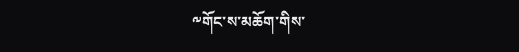༸གོང་ས་མཆོག་གིས་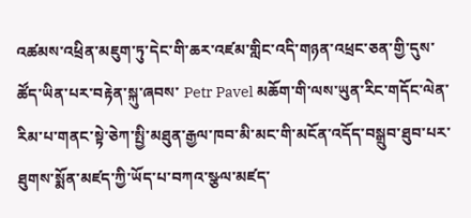འཚམས་འཕྲིན་མཇུག་ཏུ་དེང་གི་ཆར་འཛམ་གླིང་འདི་གཉན་འཕྲང་ཅན་གྱི་དུས་ཚོད་ཡིན་པར་བརྟེན་སྐུ་ཞབས་ Petr Pavel མཆོག་གི་ལས་ཡུན་རིང་གདོང་ལེན་རིམ་པ་གནང་སྟེ་ཅེཀ་སྤྱི་མཐུན་རྒྱལ་ཁབ་མི་མང་གི་མངོན་འདོད་བསྒྲུབ་ཐུབ་པར་ཐུགས་སྨོན་མཛད་ཀྱི་ཡོད་པ་བཀའ་སྩལ་མཛད་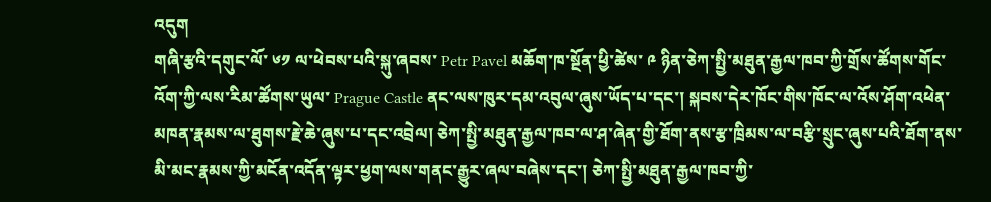འདུག
གཞི་རྩའི་དགུང་ལོ་ ༦༡ ལ་ཕེབས་པའི་སྐུ་ཞབས་ Petr Pavel མཆོག་ཁ་སྔོན་ཕྱི་ཚེས་ ༩ ཉིན་ཅེཀ་སྤྱི་མཐུན་རྒྱལ་ཁབ་ཀྱི་གྲོས་ཚོགས་གོང་འོག་ཀྱི་ལས་རིམ་ཚོགས་ཡུལ་ Prague Castle ནང་ལས་ཁུར་དམ་འབུལ་ཞུས་ཡོད་པ་དང་། སྐབས་དེར་ཁོང་གིས་ཁོང་ལ་འོས་ཤོག་འཕེན་མཁན་རྣམས་ལ་ཐུགས་རྗེ་ཆེ་ཞུས་པ་དང་འབྲེལ། ཅེཀ་སྤྱི་མཐུན་རྒྱལ་ཁབ་ལ་ཤ་ཞེན་གྱི་ཐོག་ནས་རྩ་ཁྲིམས་ལ་བརྩི་སྲུང་ཞུས་པའི་ཐོག་ནས་མི་མང་རྣམས་ཀྱི་མངོན་འདོན་ལྟར་ཕྱག་ལས་གནང་རྒྱུར་ཞལ་བཞེས་དང་། ཅེཀ་སྤྱི་མཐུན་རྒྱལ་ཁབ་ཀྱི་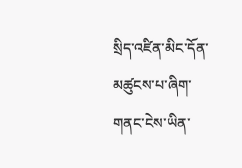སྲིད་འཛིན་མིང་དོན་མཚུངས་པ་ཞིག་གནང་ངེས་ཡིན་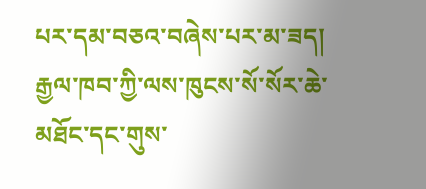པར་དམ་བཅའ་བཞེས་པར་མ་ཟད། རྒྱལ་ཁབ་ཀྱི་ལས་ཁུངས་སོ་སོར་ཆེ་མཐོང་དང་གུས་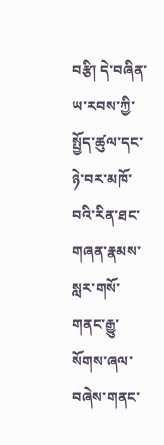བརྩི། དེ་བཞིན་ཡ་རབས་ཀྱི་སྤྱོད་ཚུལ་དང་ཉེ་བར་མཁོ་བའི་རིན་ཐང་གཞན་རྣམས་སླར་གསོ་གནང་རྒྱུ་སོགས་ཞལ་བཞེས་གནང་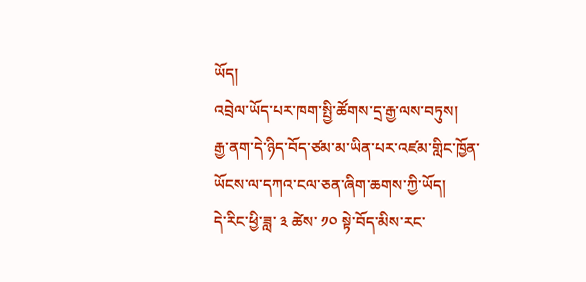ཡོད།
འབྲེལ་ཡོད་པར་ཁག་སྤྱི་ཚོགས་དྲ་རྒྱ་ལས་བཏུས།
རྒྱ་ནག་དེ་ཉིད་བོད་ཙམ་མ་ཡིན་པར་འཛམ་གླིང་ཁྱོན་ཡོངས་ལ་དཀའ་ངལ་ཅན་ཞིག་ཆགས་ཀྱི་ཡོད།
དེ་རིང་ཕྱི་ཟླ་ ༣ ཚེས་ ༡༠ སྟེ་བོད་མིས་རང་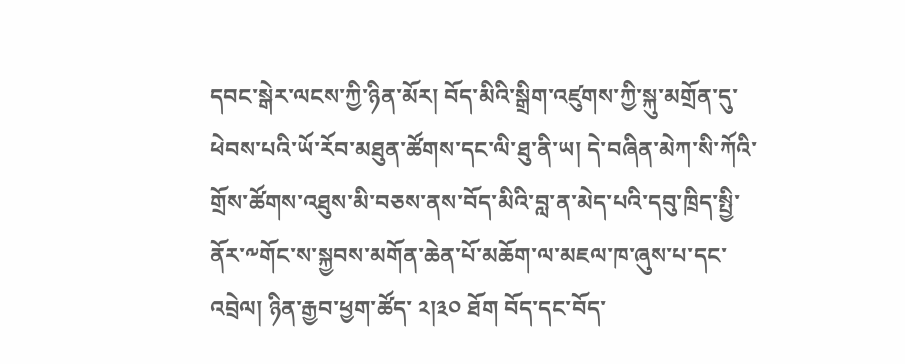དབང་སྒེར་ལངས་ཀྱི་ཉིན་མོར། བོད་མིའི་སྒྲིག་འཛུགས་ཀྱི་སྐུ་མགྲོན་དུ་ཕེབས་པའི་ཡོ་རོབ་མཐུན་ཚོགས་དང་ལི་ཐུ་ནི་ཡ། དེ་བཞིན་མེཀ་སི་ཀོའི་གྲོས་ཚོགས་འཐུས་མི་བཅས་ནས་བོད་མིའི་བླ་ན་མེད་པའི་དབུ་ཁྲིད་སྤྱི་ནོར་༸གོང་ས་སྐྱབས་མགོན་ཆེན་པོ་མཆོག་ལ་མཇལ་ཁ་ཞུས་པ་དང་འབྲེལ། ཉིན་རྒྱབ་ཕྱག་ཚོད་ ༢།༣༠ ཐོག བོད་དང་བོད་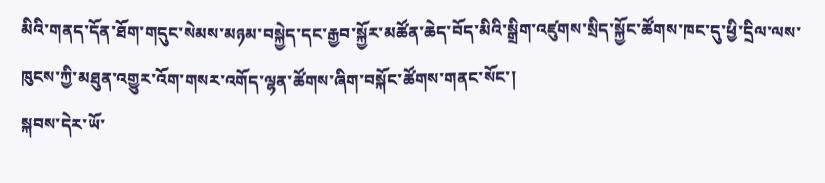མིའི་གནད་དོན་ཐོག་གདུང་སེམས་མཉམ་བསྐྱེད་དང་རྒྱབ་སྐྱོར་མཚོན་ཆེད་བོད་མིའི་སྒྲིག་འཛུགས་སྲིད་སྐྱོང་ཚོགས་ཁང་དུ་ཕྱི་དྲིལ་ལས་ཁུངས་ཀྱི་མཐུན་འགྱུར་འོག་གསར་འགོད་ལྷན་ཚོགས་ཞིག་བསྐོང་ཚོགས་གནང་སོང་།
སྐབས་དེར་ཡོ་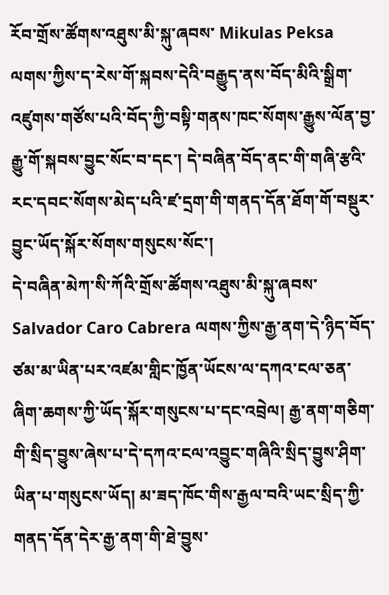རོབ་གྲོས་ཚོགས་འཐུས་མི་སྐུ་ཞབས་ Mikulas Peksa ལགས་ཀྱིས་ད་རེས་གོ་སྐབས་དེའི་བརྒྱུད་ནས་བོད་མིའི་སྒྲིག་འཛུགས་གཙོས་པའི་བོད་ཀྱི་བསྟི་གནས་ཁང་སོགས་རྒྱུས་ལོན་བྱ་རྒྱུ་གོ་སྐབས་བྱུང་སོང་བ་དང་། དེ་བཞིན་བོད་ནང་གི་གཞི་རྩའི་རང་དབང་སོགས་མེད་པའི་ཛ་དྲག་གི་གནད་དོན་ཐོག་གོ་བསྡུར་བྱུང་ཡོད་སྐོར་སོགས་གསུངས་སོང་།
དེ་བཞིན་མེཀ་སི་ཀོའི་གྲོས་ཚོགས་འཐུས་མི་སྐུ་ཞབས་ Salvador Caro Cabrera ལགས་ཀྱིས་རྒྱ་ནག་དེ་ཉིད་བོད་ཙམ་མ་ཡིན་པར་འཛམ་གླིང་ཁྱོན་ཡོངས་ལ་དཀའ་ངལ་ཅན་ཞིག་ཆགས་ཀྱི་ཡོད་སྐོར་གསུངས་པ་དང་འབྲེལ། རྒྱ་ནག་གཅིག་གི་སྲིད་བྱུས་ཞེས་པ་དེ་དཀའ་ངལ་འབྱུང་གཞིའི་སྲིད་བྱུས་ཤིག་ཡིན་པ་གསུངས་ཡོད། མ་ཟད་ཁོང་གིས་རྒྱལ་བའི་ཡང་སྲིད་ཀྱི་གནད་དོན་དེར་རྒྱ་ནག་གི་ཐེ་བྱུས་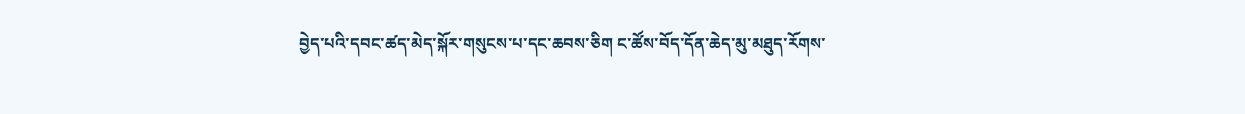བྱེད་པའི་དབང་ཚད་མེད་སྐོར་གསུངས་པ་དང་ཆབས་ཅིག ང་ཚོས་བོད་དོན་ཆེད་མུ་མཐུད་རོགས་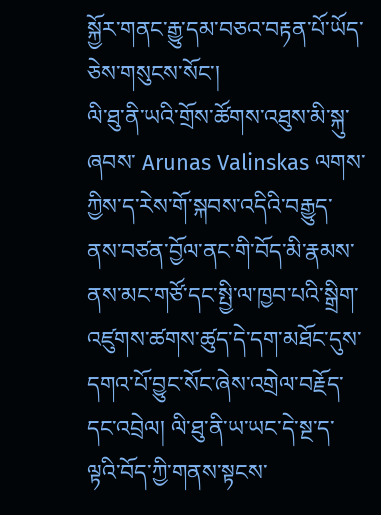སྐྱོར་གནང་རྒྱུ་དམ་བཅའ་བརྟན་པོ་ཡོད་ཅེས་གསུངས་སོང་།
ལི་ཐུ་ནི་ཡའི་གྲོས་ཚོགས་འཐུས་མི་སྐུ་ཞབས་ Arunas Valinskas ལགས་ཀྱིས་ད་རེས་གོ་སྐབས་འདིའི་བརྒྱུད་ནས་བཙན་བྱོལ་ནང་གི་བོད་མི་རྣམས་ནས་མང་གཙོ་དང་སྤྱི་ལ་ཁྱབ་པའི་སྒྲིག་འཛུགས་ཚགས་ཚུད་དེ་དག་མཐོང་དུས་དགའ་པོ་བྱུང་སོང་ཞེས་འགྲེལ་བརྗོད་དང་འབྲེལ། ལི་ཐུ་ནི་ཡ་ཡང་དེ་སྔ་ད་ལྟའི་བོད་ཀྱི་གནས་སྟངས་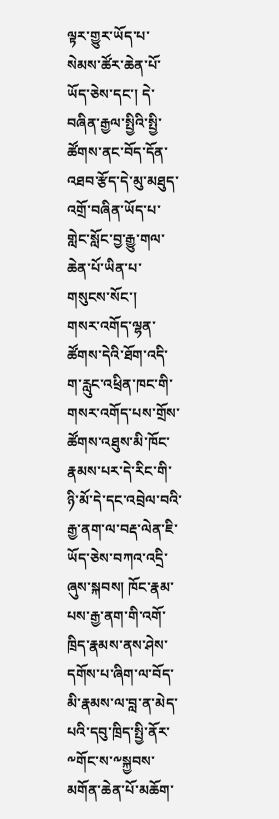ལྟར་གྱུར་ཡོད་པ་སེམས་ཚོར་ཆེན་པོ་ཡོད་ཅེས་དང་། དེ་བཞིན་རྒྱལ་སྤྱིའི་སྤྱི་ཚོགས་ནང་བོད་དོན་འཐབ་རྩོད་དེ་མུ་མཐུད་འགྲོ་བཞིན་ཡོད་པ་གླེང་སློང་བྱ་རྒྱུ་གལ་ཆེན་པོ་ཡིན་པ་གསུངས་སོང་།
གསར་འགོད་ལྷན་ཚོགས་དེའི་ཐོག་འདི་ག་རླུང་འཕྲིན་ཁང་གི་གསར་འགོད་པས་གྲོས་ཚོགས་འཐུས་མི་ཁོང་རྣམས་པར་དེ་རིང་གི་ཉི་མོ་དེ་དང་འབྲེལ་བའི་རྒྱ་ནག་ལ་བརྡ་ལེན་ཇི་ཡོད་ཅེས་བཀའ་འདྲི་ཞུས་སྐབས། ཁོང་རྣམ་པས་རྒྱ་ནག་གི་འགོ་ཁྲིད་རྣམས་ནས་ཤེས་དགོས་པ་ཞིག་ལ་བོད་མི་རྣམས་ལ་བླ་ན་མེད་པའི་དབུ་ཁྲིད་སྤྱི་ནོར་༸གོང་ས་༸སྐྱབས་མགོན་ཆེན་པོ་མཆོག་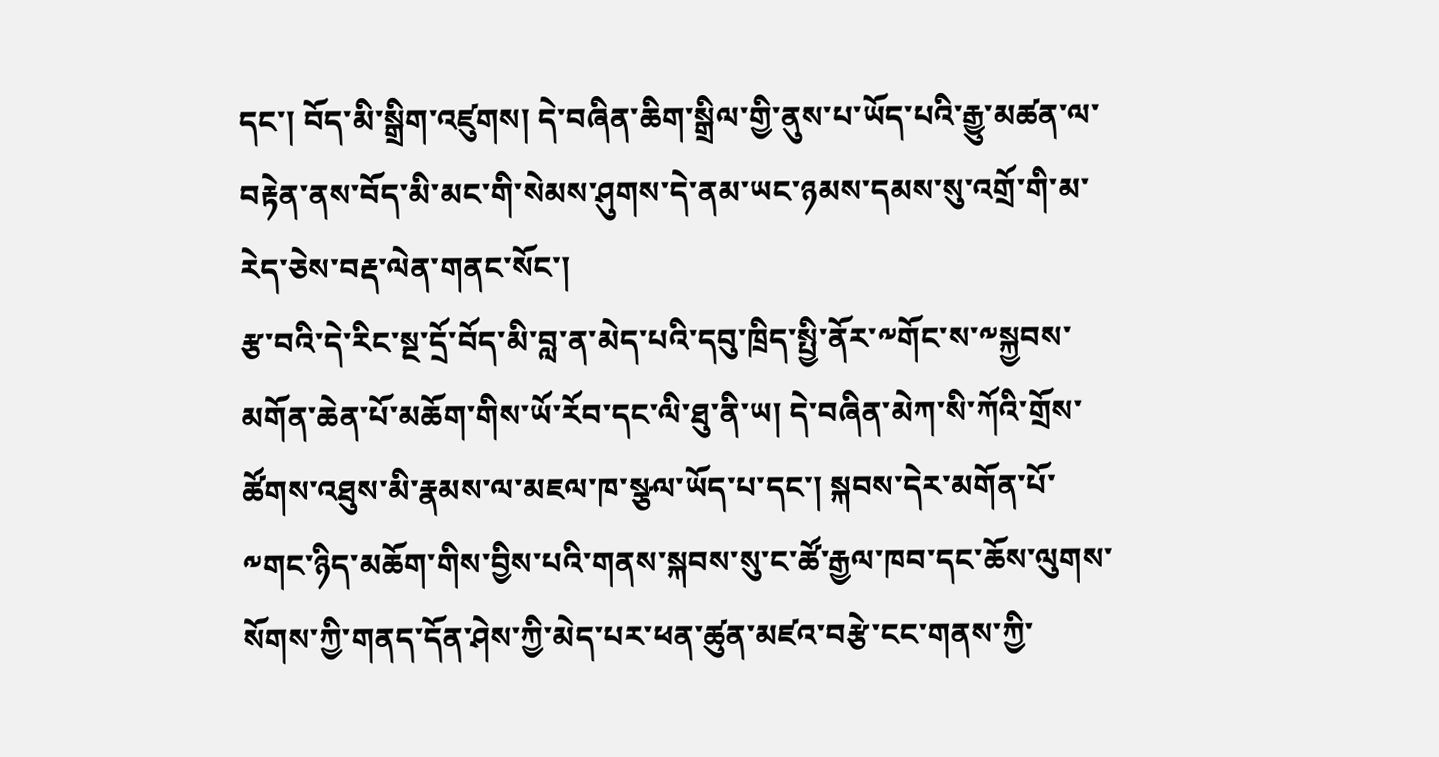དང་། བོད་མི་སྒྲིག་འཛུགས། དེ་བཞིན་ཆིག་སྒྲིལ་གྱི་ནུས་པ་ཡོད་པའི་རྒྱུ་མཚན་ལ་བརྟེན་ནས་བོད་མི་མང་གི་སེམས་ཤུགས་དེ་ནམ་ཡང་ཉམས་དམས་སུ་འགྲོ་གི་མ་རེད་ཅེས་བརྡ་ལེན་གནང་སོང་།
རྩ་བའི་དེ་རིང་སྔ་དྲོ་བོད་མི་བླ་ན་མེད་པའི་དབུ་ཁྲིད་སྤྱི་ནོར་༸གོང་ས་༸སྐྱབས་མགོན་ཆེན་པོ་མཆོག་གིས་ཡོ་རོབ་དང་ལི་ཐུ་ནི་ཡ། དེ་བཞིན་མེཀ་སི་ཀོའི་གྲོས་ཚོགས་འཐུས་མི་རྣམས་ལ་མཇལ་ཁ་སྩལ་ཡོད་པ་དང་། སྐབས་དེར་མགོན་པོ་༸གང་ཉིད་མཆོག་གིས་བྱིས་པའི་གནས་སྐབས་སུ་ང་ཚོ་རྒྱལ་ཁབ་དང་ཆོས་ལུགས་སོགས་ཀྱི་གནད་དོན་ཤེས་ཀྱི་མེད་པར་ཕན་ཚུན་མཛའ་བརྩེ་ངང་གནས་ཀྱི་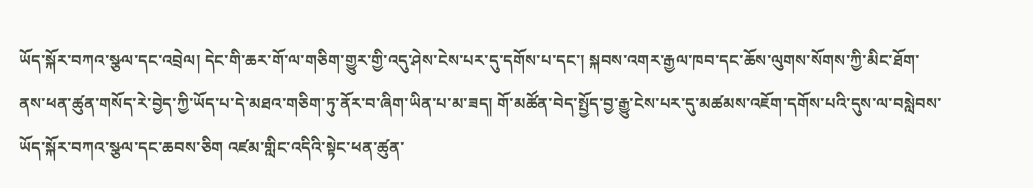ཡོད་སྐོར་བཀའ་སྩལ་དང་འབྲེལ། དེང་གི་ཆར་གོ་ལ་གཅིག་གྱུར་གྱི་འདུ་ཤེས་ངེས་པར་དུ་དགོས་པ་དང་། སྐབས་འགར་རྒྱལ་ཁབ་དང་ཆོས་ལུགས་སོགས་ཀྱི་མིང་ཐོག་ནས་ཕན་ཚུན་གསོད་རེ་བྱེད་ཀྱི་ཡོད་པ་དེ་མཐའ་གཅིག་ཏུ་ནོར་བ་ཞིག་ཡིན་པ་མ་ཟད། གོ་མཚོན་བེད་སྤྱོད་བྱ་རྒྱུ་ངེས་པར་དུ་མཚམས་འཇོག་དགོས་པའི་དུས་ལ་བསླེབས་ཡོད་སྐོར་བཀའ་སྩལ་དང་ཆབས་ཅིག འཛམ་གླིང་འདིའི་སྟེང་ཕན་ཚུན་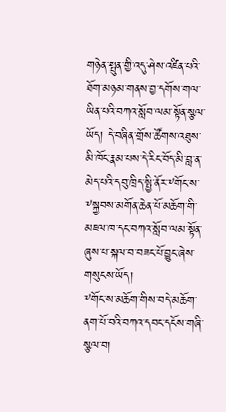གཉེན་སྤུན་གྱི་འདུ་ཤེས་འཛིན་པའི་ཐོག་མཉམ་གནས་བྱ་དགོས་གལ་ཡིན་པའི་བཀའ་སློབ་ལམ་སྟོན་སྩལ་ཡོད། དེ་བཞིན་གྲོས་ཚོགས་འཐུས་མི་ཁོང་རྣམ་པས་དེ་རིང་བོད་མི་བླ་ན་མེད་པའི་དབུ་ཁྲིད་སྤྱི་ནོར་༸གོང་ས་༸སྐྱབས་མགོན་ཆེན་པོ་མཆོག་གི་མཇལ་ཁ་དང་བཀའ་སློབ་ལམ་སྟོན་ཞུས་པ་སྐལ་བ་བཟང་པོ་བྱུང་ཞེས་གསུངས་ཡོད།
༸གོང་ས་མཆོག་གིས་བདེ་མཆོག་ནག་པོ་བའི་བཀའ་དབང་དངོས་གཞི་སྩལ་བ།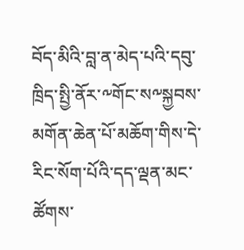བོད་མིའི་བླ་ན་མེད་པའི་དབུ་ཁྲིད་སྤྱི་ནོར་༸གོང་ས༸སྐྱབས་མགོན་ཆེན་པོ་མཆོག་གིས་དེ་རིང་སོག་པོའི་དད་ལྡན་མང་ཚོགས་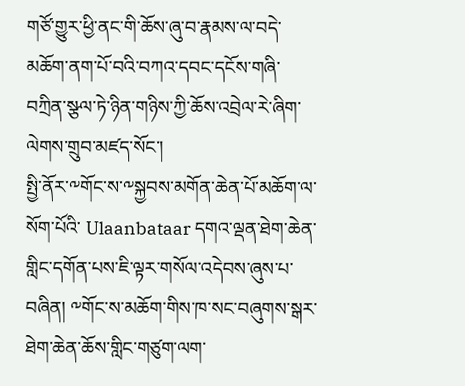གཙོ་གྱུར་ཕྱི་ནང་གི་ཆོས་ཞུ་བ་རྣམས་ལ་བདེ་མཆོག་ནག་པོ་བའི་བཀའ་དབང་དངོས་གཞི་བཀྲིན་སྩལ་ཏེ་ཉིན་གཉིས་ཀྱི་ཆོས་འབྲེལ་རེ་ཞིག་ལེགས་གྲུབ་མཛད་སོང་།
སྤྱི་ནོར་༸གོང་ས་༸སྐྱབས་མགོན་ཆེན་པོ་མཆོག་ལ་སོག་པོའི་ Ulaanbataar དགའ་ལྡན་ཐེག་ཆེན་གླིང་དགོན་པས་ཇི་ལྟར་གསོལ་འདེབས་ཞུས་པ་བཞིན། ༸གོང་ས་མཆོག་གིས་ཁ་སང་བཞུགས་སྒར་ཐེག་ཆེན་ཆོས་གླིང་གཙུག་ལག་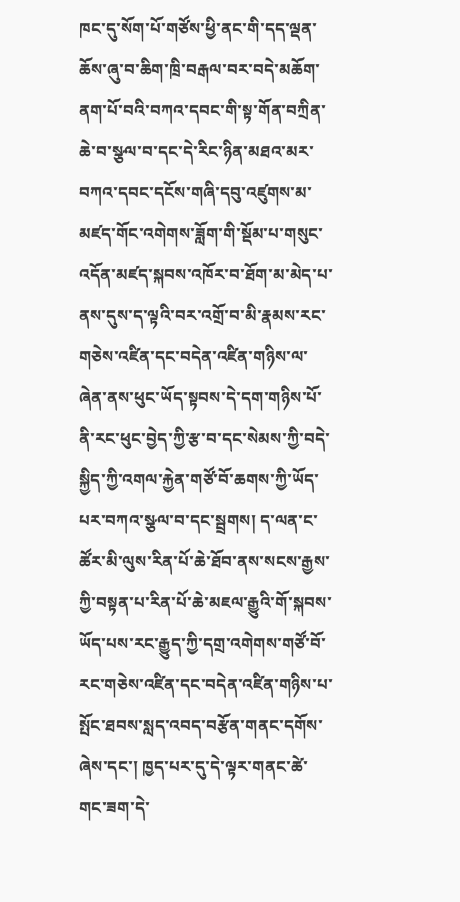ཁང་དུ་སོག་པོ་གཙོས་ཕྱི་ནང་གི་དད་ལྡན་ཆོས་ཞུ་བ་ཆིག་ཁྲི་བརྒལ་བར་བདེ་མཆོག་ནག་པོ་བའི་བཀའ་དབང་གི་སྟ་གོན་བཀྲིན་ཆེ་བ་སྩལ་བ་དང་དེ་རིང་ཉིན་མཐའ་མར་བཀའ་དབང་དངོས་གཞི་དབུ་འཛུགས་མ་མཛད་གོང་འགེགས་ཟློག་གི་སྡོམ་པ་གསུང་འདོན་མཛད་སྐབས་འཁོར་བ་ཐོག་མ་མེད་པ་ནས་དུས་ད་ལྟའི་བར་འགྲོ་བ་མི་རྣམས་རང་གཅེས་འཛིན་དང་བདེན་འཛིན་གཉིས་ལ་ཞེན་ནས་ཕུང་ཡོད་སྟབས་དེ་དག་གཉིས་པོ་ནི་རང་ཕུང་བྱེད་ཀྱི་རྩ་བ་དང་སེམས་ཀྱི་བདེ་སྐྱིད་ཀྱི་འགལ་རྐྱེན་གཙོ་བོ་ཆགས་ཀྱི་ཡོད་པར་བཀའ་སྩལ་བ་དང་སྦྲགས། ད་ལན་ང་ཚོར་མི་ལུས་རིན་པོ་ཆེ་ཐོབ་ནས་སངས་རྒྱས་ཀྱི་བསྟན་པ་རིན་པོ་ཆེ་མཇལ་རྒྱུའི་གོ་སྐབས་ཡོད་པས་རང་རྒྱུད་ཀྱི་དགྲ་འགེགས་གཙོ་བོ་རང་གཅེས་འཛིན་དང་བདེན་འཛིན་གཉིས་པ་སྤོང་ཐབས་སླད་འབད་བརྩོན་གནང་དགོས་ཞེས་དང་། ཁྱད་པར་དུ་དེ་ལྟར་གནང་ཚེ་གང་ཟག་དེ་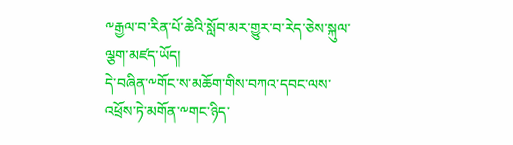༸རྒྱལ་བ་རིན་པོ་ཆེའི་སློབ་མར་གྱུར་བ་རེད་ཅེས་སྐུལ་ལྕག་མཛད་ཡོད།
དེ་བཞིན་༸གོང་ས་མཆོག་གིས་བཀའ་དབང་ལས་འཕྲོས་ཏེ་མགོན་༸གང་ཉིད་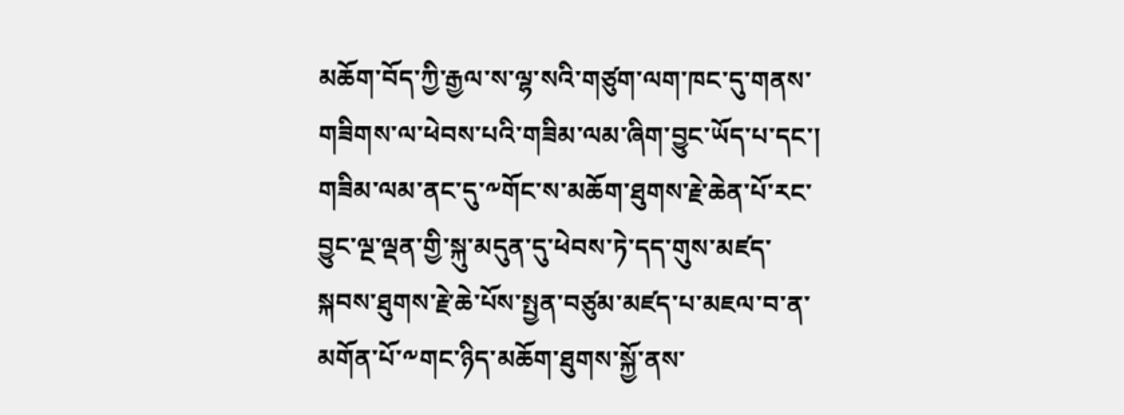མཆོག་བོད་ཀྱི་རྒྱལ་ས་ལྷ་སའི་གཙུག་ལག་ཁང་དུ་གནས་གཟིགས་ལ་ཕེབས་པའི་གཟིམ་ལམ་ཞིག་བྱུང་ཡོད་པ་དང་། གཟིམ་ལམ་ནང་དུ་༸གོང་ས་མཆོག་ཐུགས་རྗེ་ཆེན་པོ་རང་བྱུང་ལྔ་ལྡན་གྱི་སྐུ་མདུན་དུ་ཕེབས་ཏེ་དད་གུས་མཛད་སྐབས་ཐུགས་རྗེ་ཆེ་པོས་སྤྱན་བཙུམ་མཛད་པ་མཇལ་བ་ན་མགོན་པོ་༸གང་ཉིད་མཆོག་ཐུགས་སྐྱོ་ནས་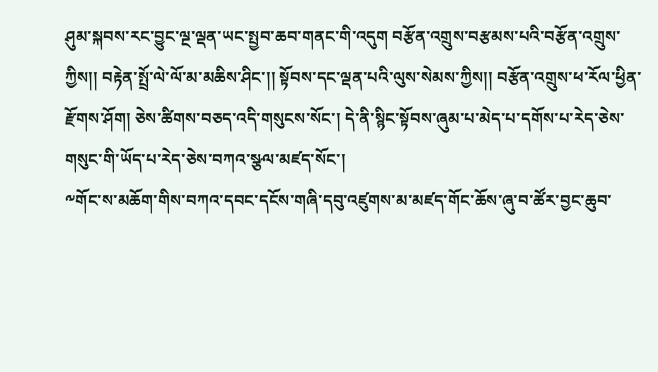ཤུམ་སྐབས་རང་བྱུང་ལྔ་ལྡན་ཡང་སྤྱབ་ཆབ་གནང་གི་འདུག བརྩོན་འགྲུས་བརྩམས་པའི་བརྩོན་འགྲུས་ཀྱིས།། བརྟེན་སྤྲོ་ལེ་ལོ་མ་མཆིས་ཤིང་།། སྟོབས་དང་ལྡན་པའི་ལུས་སེམས་ཀྱིས།། བརྩོན་འགྲུས་ཕ་རོལ་ཕྱིན་རྫོགས་ཤོག། ཅེས་ཚིགས་བཅད་འདི་གསུངས་སོང་། དེ་ནི་སྙིང་སྟོབས་ཞུམ་པ་མེད་པ་དགོས་པ་རེད་ཅེས་གསུང་གི་ཡོད་པ་རེད་ཅེས་བཀའ་སྩལ་མཛད་སོང་།
༸གོང་ས་མཆོག་གིས་བཀའ་དབང་དངོས་གཞི་དབུ་འཛུགས་མ་མཛད་གོང་ཆོས་ཞུ་བ་ཚོར་བྱང་ཆུབ་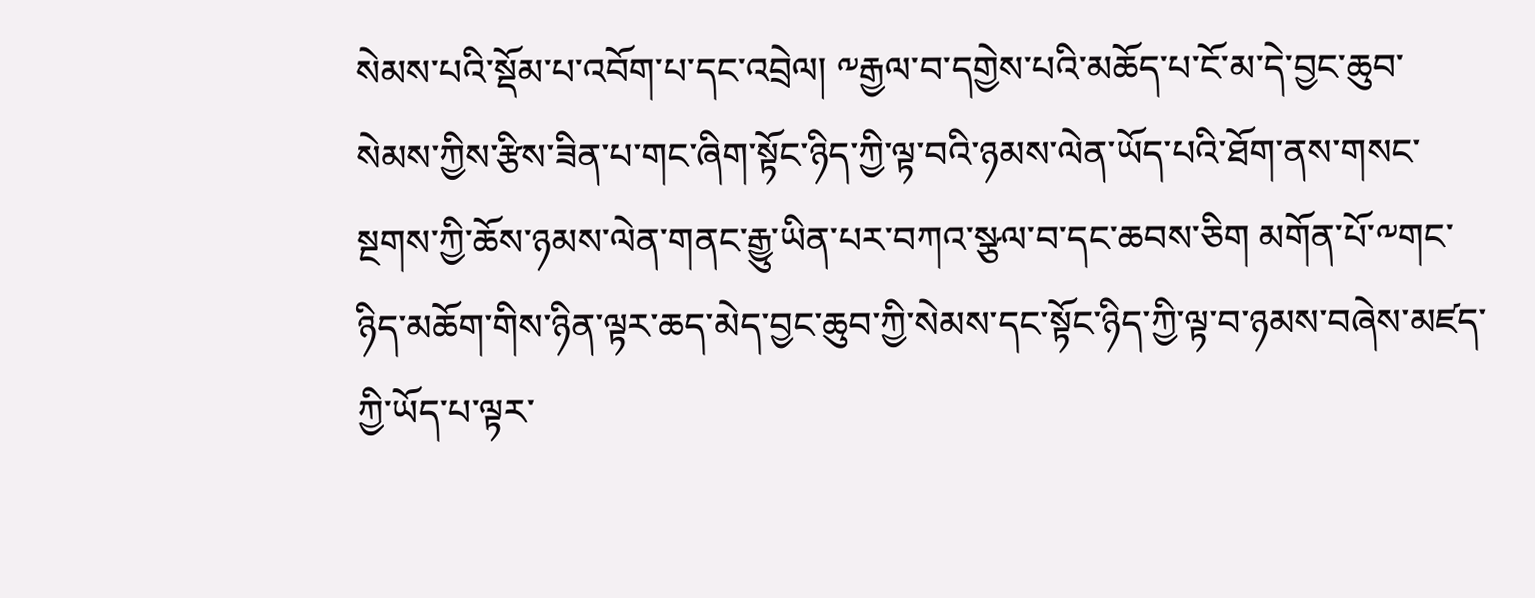སེམས་པའི་སྡོམ་པ་འབོག་པ་དང་འབྲེལ། ༸རྒྱལ་བ་དགྱེས་པའི་མཆོད་པ་ངོ་མ་དེ་བྱང་ཆུབ་སེམས་ཀྱིས་རྩིས་ཟིན་པ་གང་ཞིག་སྟོང་ཉིད་ཀྱི་ལྟ་བའི་ཉམས་ལེན་ཡོད་པའི་ཐོག་ནས་གསང་སྔགས་ཀྱི་ཆོས་ཉམས་ལེན་གནང་རྒྱུ་ཡིན་པར་བཀའ་སྩལ་བ་དང་ཆབས་ཅིག མགོན་པོ་༸གང་ཉིད་མཆོག་གིས་ཉིན་ལྟར་ཆད་མེད་བྱང་ཆུབ་ཀྱི་སེམས་དང་སྟོང་ཉིད་ཀྱི་ལྟ་བ་ཉམས་བཞེས་མཛད་ཀྱི་ཡོད་པ་ལྟར་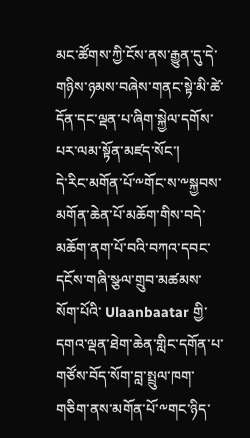མང་ཚོགས་ཀྱི་ངོས་ནས་རྒྱུན་དུ་དེ་གཉིས་ཉམས་བཞེས་གནང་སྟེ་མི་ཚེ་དོན་དང་ལྡན་པ་ཞིག་སྐྱེལ་དགོས་པར་ལམ་སྟོན་མཛད་སོང་།
དེ་རིང་མགོན་པོ་༸གོང་ས་༸སྐྱབས་མགོན་ཆེན་པོ་མཆོག་གིས་བདེ་མཆོག་ནག་པོ་བའི་བཀའ་དབང་དངོས་གཞི་སྩལ་གྲུབ་མཚམས་སོག་པོའི་ Ulaanbaatar གྱི་དགའ་ལྡན་ཐེག་ཆེན་གླིང་དགོན་པ་གཙོས་བོད་སོག་བླ་སྤྲུལ་ཁག་གཅིག་ནས་མགོན་པོ་༸གང་ཉིད་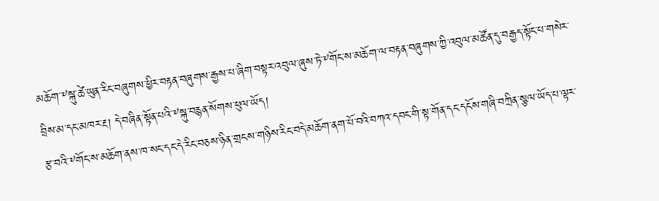མཆོག་༸སྐུ་ཚེ་ཡུན་རིང་བཞུགས་ཕྱིར་བརྟན་བཞུགས་རྒྱས་པ་ཞིག་བསྟར་འབུལ་ཞུས་ཏེ་༸གོང་ས་མཆོག་ལ་བརྟན་བཞུགས་ཀྱི་འབུལ་མཚོན་དུ་བརྒྱད་སྟོང་པ་གསེར་བྲིས་མ་དང་མཁར་རྔ། དེ་བཞིན་སྟོན་པའི་༸སྐུ་བརྙན་སོགས་ཕུལ་ཡོད།
རྩ་བའི་༸གོང་ས་མཆོག་ནས་ཁ་སང་དང་དེ་རིང་བཅས་ཉིན་གྲངས་གཉིས་རིང་བདེ་མཆོག་ནག་པོ་བའི་བཀའ་དབང་གི་སྟ་གོན་དང་དངོས་གཞི་བཀྲིན་སྩལ་ཡོད་པ་ལྟར་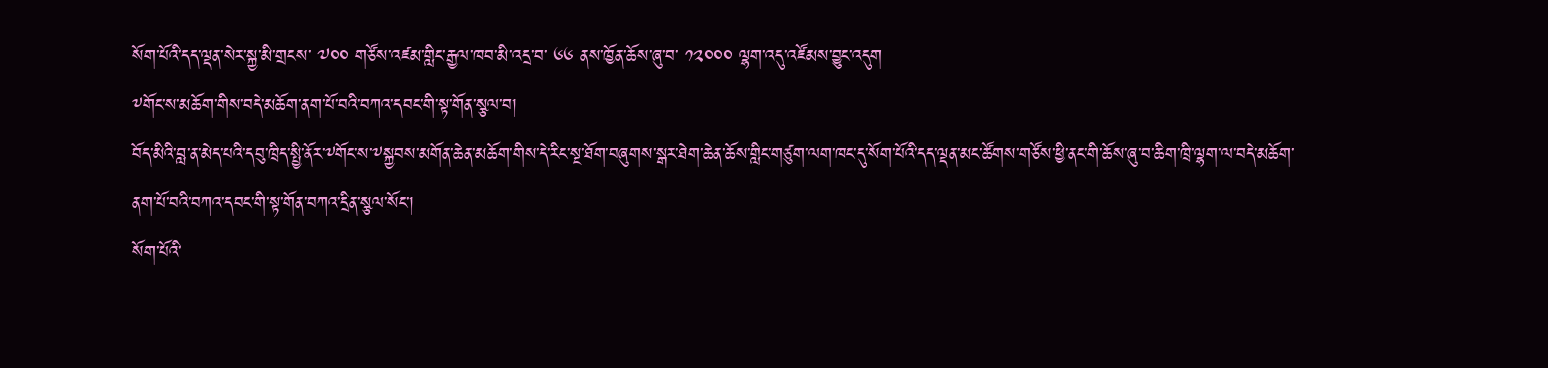སོག་པོའི་དད་ལྡན་སེར་སྐྱ་མི་གྲངས་ ༧༠༠ གཙོས་འཛམ་གླིང་རྒྱལ་ཁབ་མི་འདྲ་བ་ ༦༦ ནས་ཁྱོན་ཆོས་ཞུ་བ་ ༡༢༠༠༠ ལྷག་འདུ་འཛོམས་བྱུང་འདུག
༸གོང་ས་མཆོག་གིས་བདེ་མཆོག་ནག་པོ་བའི་བཀའ་དབང་གི་སྟ་གོན་སྩལ་བ།
བོད་མིའི་བླ་ན་མེད་པའི་དབུ་ཁྲིད་སྤྱི་ནོར་༸གོང་ས་༸སྐྱབས་མགོན་ཆེན་མཆོག་གིས་དེ་རིང་སྔ་ཐོག་བཞུགས་སྒར་ཐེག་ཆེན་ཆོས་གླིང་གཙུག་ལག་ཁང་དུ་སོག་པོའི་དད་ལྡན་མང་ཚོགས་གཙོས་ཕྱི་ནང་གི་ཆོས་ཞུ་བ་ཆིག་ཁྲི་ལྷག་ལ་བདེ་མཆོག་ནག་པོ་བའི་བཀའ་དབང་གི་སྟ་གོན་བཀའ་དྲིན་སྩལ་སོང་།
སོག་པོའི་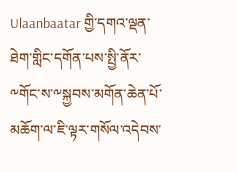Ulaanbaatar གྱི་དགའ་ལྡན་ཐེག་གླིང་དགོན་པས་སྤྱི་ནོར་༸གོང་ས་༸སྐྱབས་མགོན་ཆེན་པོ་མཆོག་ལ་ཇི་ལྟར་གསོལ་འདེབས་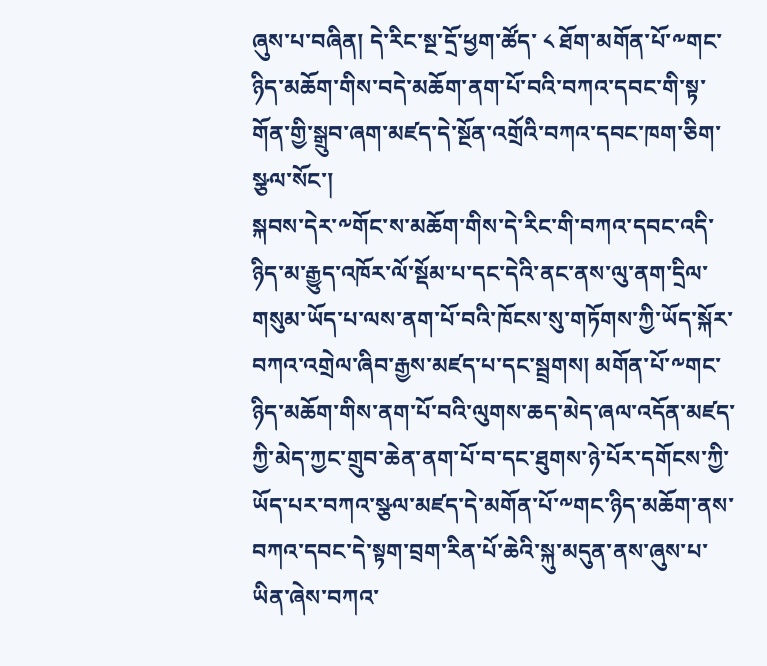ཞུས་པ་བཞིན། དེ་རིང་སྔ་དྲོ་ཕྱག་ཚོད་ ༨ ཐོག་མགོན་པོ་༸གང་ཉིད་མཆོག་གིས་བདེ་མཆོག་ནག་པོ་བའི་བཀའ་དབང་གི་སྟ་གོན་གྱི་སྒྲུབ་ཞག་མཛད་དེ་སྔོན་འགྲོའི་བཀའ་དབང་ཁག་ཅིག་སྩལ་སོང་།
སྐབས་དེར་༸གོང་ས་མཆོག་གིས་དེ་རིང་གི་བཀའ་དབང་འདི་ཉིད་མ་རྒྱུད་འཁོར་ལོ་སྡོམ་པ་དང་དེའི་ནང་ནས་ལུ་ནག་དྲིལ་གསུམ་ཡོད་པ་ལས་ནག་པོ་བའི་ཁོངས་སུ་གཏོགས་ཀྱི་ཡོད་སྐོར་བཀའ་འགྲེལ་ཞིབ་རྒྱས་མཛད་པ་དང་སྦྲགས། མགོན་པོ་༸གང་ཉིད་མཆོག་གིས་ནག་པོ་བའི་ལུགས་ཆད་མེད་ཞལ་འདོན་མཛད་ཀྱི་མེད་ཀྱང་གྲུབ་ཆེན་ནག་པོ་བ་དང་ཐུགས་ཉེ་པོར་དགོངས་ཀྱི་ཡོད་པར་བཀའ་སྩལ་མཛད་དེ་མགོན་པོ་༸གང་ཉིད་མཆོག་ནས་བཀའ་དབང་དེ་སྟག་བྲག་རིན་པོ་ཆེའི་སྐུ་མདུན་ནས་ཞུས་པ་ཡིན་ཞེས་བཀའ་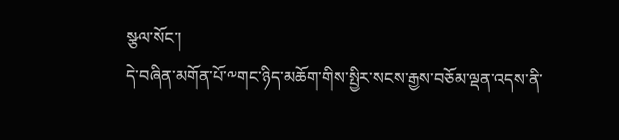སྩལ་སོང་།
དེ་བཞིན་མགོན་པོ་༸གང་ཉིད་མཆོག་གིས་སྤྱིར་སངས་རྒྱས་བཅོམ་ལྡན་འདས་ནི་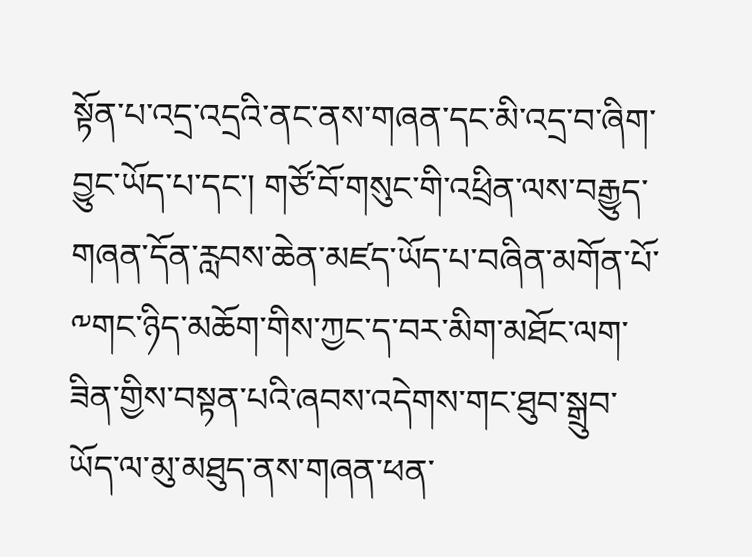སྟོན་པ་འདྲ་འདྲའི་ནང་ནས་གཞན་དང་མི་འདྲ་བ་ཞིག་བྱུང་ཡོད་པ་དང་། གཙོ་བོ་གསུང་གི་འཕྲིན་ལས་བརྒྱུད་གཞན་དོན་རླབས་ཆེན་མཛད་ཡོད་པ་བཞིན་མགོན་པོ་༸གང་ཉིད་མཆོག་གིས་ཀྱང་ད་བར་མིག་མཐོང་ལག་ཟིན་གྱིས་བསྟན་པའི་ཞབས་འདེགས་གང་ཐུབ་སྒྲུབ་ཡོད་ལ་མུ་མཐུད་ནས་གཞན་ཕན་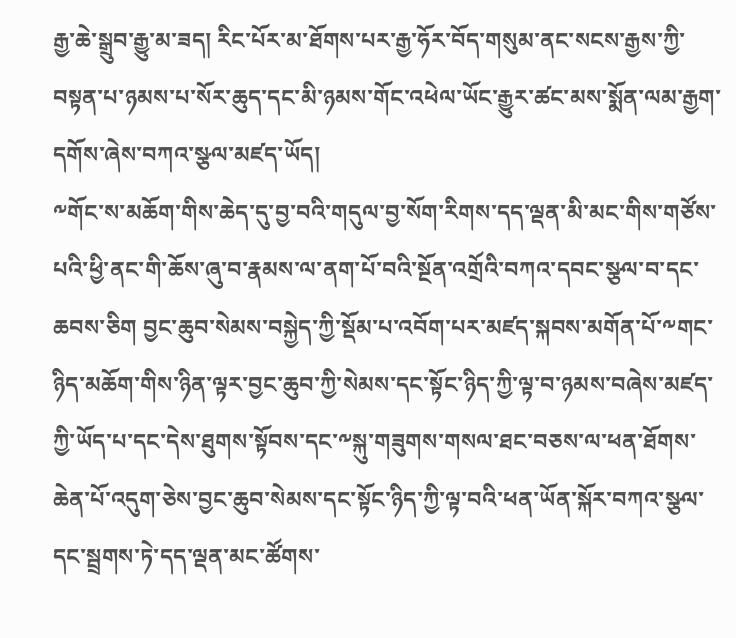རྒྱ་ཆེ་སྒྲུབ་རྒྱུ་མ་ཟད། རིང་པོར་མ་ཐོགས་པར་རྒྱ་ཧོར་བོད་གསུམ་ནང་སངས་རྒྱས་ཀྱི་བསྟན་པ་ཉམས་པ་སོར་ཆུད་དང་མི་ཉམས་གོང་འཕེལ་ཡོང་རྒྱུར་ཚང་མས་སྨོན་ལམ་རྒྱག་དགོས་ཞེས་བཀའ་སྩལ་མཛད་ཡོད།
༸གོང་ས་མཆོག་གིས་ཆེད་དུ་བྱ་བའི་གདུལ་བྱ་སོག་རིགས་དད་ལྡན་མི་མང་གིས་གཙོས་པའི་ཕྱི་ནང་གི་ཆོས་ཞུ་བ་རྣམས་ལ་ནག་པོ་བའི་སྔོན་འགྲོའི་བཀའ་དབང་སྩལ་བ་དང་ཆབས་ཅིག བྱང་ཆུབ་སེམས་བསྐྱེད་ཀྱི་སྡོམ་པ་འབོག་པར་མཛད་སྐབས་མགོན་པོ་༸གང་ཉིད་མཆོག་གིས་ཉིན་ལྟར་བྱང་ཆུབ་ཀྱི་སེམས་དང་སྟོང་ཉིད་ཀྱི་ལྟ་བ་ཉམས་བཞེས་མཛད་ཀྱི་ཡོད་པ་དང་དེས་ཐུགས་སྟོབས་དང་༸སྐུ་གཟུགས་གསལ་ཐང་བཅས་ལ་ཕན་ཐོགས་ཆེན་པོ་འདུག་ཅེས་བྱང་ཆུབ་སེམས་དང་སྟོང་ཉིད་ཀྱི་ལྟ་བའི་ཕན་ཡོན་སྐོར་བཀའ་སྩལ་དང་སྦྲགས་ཏེ་དད་ལྡན་མང་ཚོགས་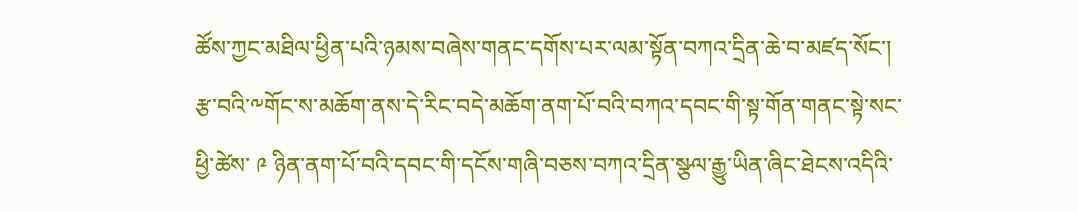ཚོས་ཀྱང་མཐིལ་ཕྱིན་པའི་ཉམས་བཞེས་གནང་དགོས་པར་ལམ་སྟོན་བཀའ་དྲིན་ཆེ་བ་མཛད་སོང་།
རྩ་བའི་༸གོང་ས་མཆོག་ནས་དེ་རིང་བདེ་མཆོག་ནག་པོ་བའི་བཀའ་དབང་གི་སྟ་གོན་གནང་སྟེ་སང་ཕྱི་ཚེས་ ༩ ཉིན་ནག་པོ་བའི་དབང་གི་དངོས་གཞི་བཅས་བཀའ་དྲིན་སྩལ་རྒྱུ་ཡིན་ཞིང་ཐེངས་འདིའི་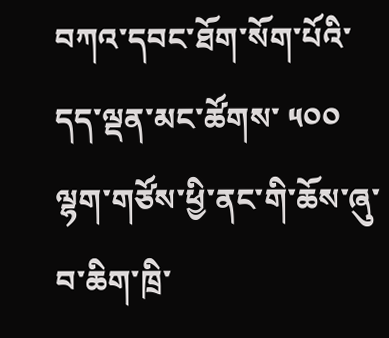བཀའ་དབང་ཐོག་སོག་པོའི་དད་ལྡན་མང་ཚོགས་ ༥༠༠ ལྷག་གཙོས་ཕྱི་ནང་གི་ཆོས་ཞུ་བ་ཆིག་ཁྲི་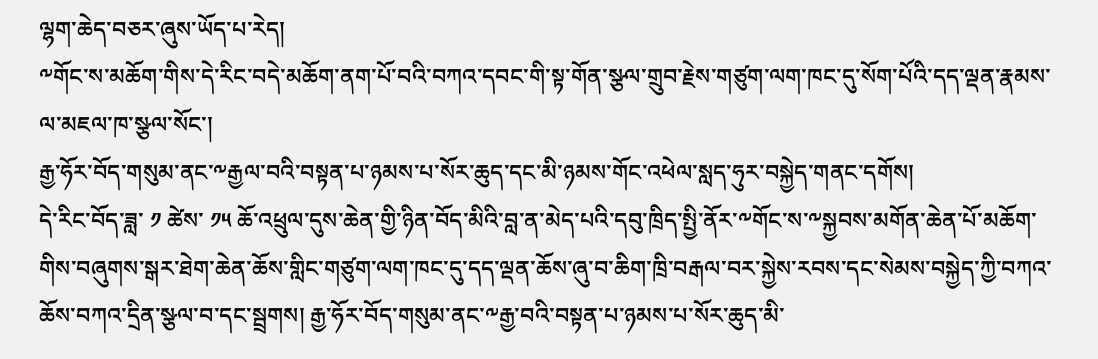ལྷག་ཆེད་བཅར་ཞུས་ཡོད་པ་རེད།
༸གོང་ས་མཆོག་གིས་དེ་རིང་བདེ་མཆོག་ནག་པོ་བའི་བཀའ་དབང་གི་སྟ་གོན་སྩལ་གྲུབ་རྗེས་གཙུག་ལག་ཁང་དུ་སོག་པོའི་དད་ལྡན་རྣམས་ལ་མཇལ་ཁ་སྩལ་སོང་།
རྒྱ་ཧོར་བོད་གསུམ་ནང་༸རྒྱལ་བའི་བསྟན་པ་ཉམས་པ་སོར་ཆུད་དང་མི་ཉམས་གོང་འཕེལ་སླད་ཧུར་བསྐྱེད་གནང་དགོས།
དེ་རིང་བོད་ཟླ་ ༡ ཚེས་ ༡༥ ཆོ་འཕྲུལ་དུས་ཆེན་གྱི་ཉིན་བོད་མིའི་བླ་ན་མེད་པའི་དབུ་ཁྲིད་སྤྱི་ནོར་༸གོང་ས་༸སྐྱབས་མགོན་ཆེན་པོ་མཆོག་གིས་བཞུགས་སྒར་ཐེག་ཆེན་ཆོས་གླིང་གཙུག་ལག་ཁང་དུ་དད་ལྡན་ཆོས་ཞུ་བ་ཆིག་ཁྲི་བརྒལ་བར་སྐྱེས་རབས་དང་སེམས་བསྐྱེད་ཀྱི་བཀའ་ཆོས་བཀའ་དྲིན་སྩལ་བ་དང་སྦྲགས། རྒྱ་ཧོར་བོད་གསུམ་ནང་༸རྒྱ་བའི་བསྟན་པ་ཉམས་པ་སོར་ཆུད་མི་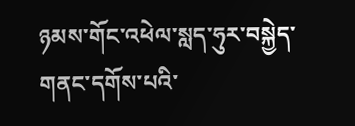ཉམས་གོང་འཕེལ་སླད་ཧུར་བསྐྱེད་གནང་དགོས་པའི་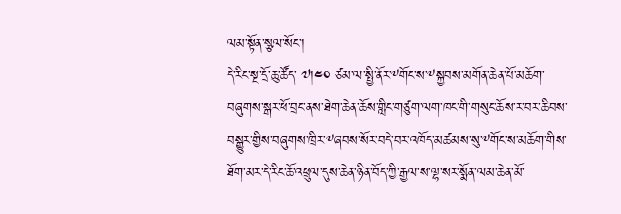ལམ་སྟོན་སྩལ་སོང་།
དེ་རིང་སྔ་དྲོ་ཆུ་ཚོད་ ༧།༤༠ ཙམ་ལ་སྤྱི་ནོར་༸གོང་ས་༸སྐྱབས་མགོན་ཆེན་པོ་མཆོག་བཞུགས་སྒར་ཕོ་བྲང་ནས་ཐེག་ཆེན་ཆོས་གླིང་གཙུག་ལག་ཁང་གི་གསུང་ཆོས་ར་བར་ཆིབས་བསྒྱུར་གྱིས་བཞུགས་ཁྲིར་༸ཞབས་སོར་བདེ་བར་འཁོད་མཚམས་སུ་༸གོང་ས་མཆོག་གིས་ཐོག་མར་དེ་རིང་ཆོ་འཕྲུལ་དུས་ཆེན་ཉིན་བོད་ཀྱི་རྒྱལ་ས་ལྷ་སར་སྨོན་ལམ་ཆེན་མོ་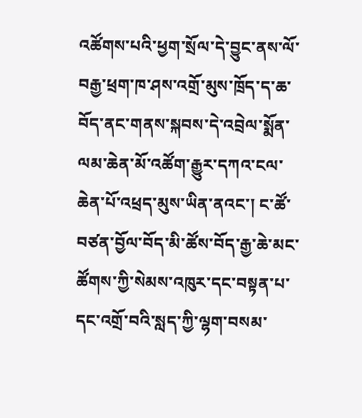འཚོགས་པའི་ཕྱག་སྲོལ་དེ་བྱུང་ནས་ལོ་བརྒྱ་ཕྲག་ཁ་ཤས་འགྲོ་མུས་ཁྲོད་ད་ཆ་བོད་ནང་གནས་སྐབས་དེ་འབྲེལ་སྨོན་ལམ་ཆེན་མོ་འཚོག་རྒྱུར་དཀའ་ངལ་ཆེན་པོ་འཕྲད་མུས་ཡིན་ནའང་། ང་ཚོ་བཙན་བྱོལ་བོད་མི་ཚོས་བོད་རྒྱ་ཆེ་མང་ཚོགས་ཀྱི་སེམས་འཁུར་དང་བསྟན་པ་དང་འགྲོ་བའི་སླད་ཀྱི་ལྷག་བསམ་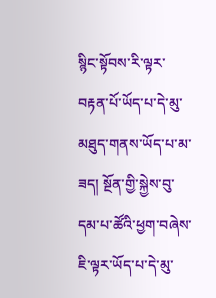སྙིང་སྟོབས་རི་ལྟར་བརྟན་པོ་ཡོད་པ་དེ་མུ་མཐུད་གནས་ཡོད་པ་མ་ཟད། སྔོན་གྱི་སྐྱེས་བུ་དམ་པ་ཚོའི་ཕྱག་བཞེས་ཇི་ལྟར་ཡོད་པ་དེ་མུ་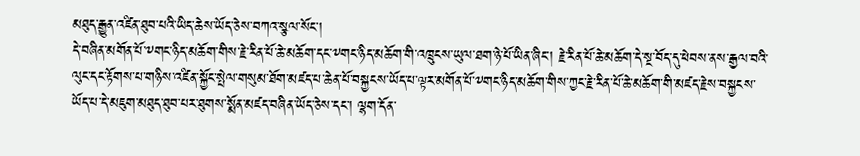མཐུད་རྒྱུན་འཛིན་ཐུབ་པའི་ཡིད་ཆེས་ཡོད་ཅེས་བཀའ་སྩལ་སོང་།
དེ་བཞིན་མགོན་པོ་༸གང་ཉིད་མཆོག་གིས་རྗེ་རིན་པོ་ཆེ་མཆོག་དང་༸གང་ཉིད་མཆོག་གི་འཁྲུངས་ཡུལ་ཐག་ཉེ་པོ་ཡིན་ཞིང་། རྗེ་རིན་པོ་ཆེ་མཆོག་དེ་སྔ་བོད་དུ་ཕེབས་ནས་རྒྱལ་བའི་ལུང་དང་རྟོགས་པ་གཉིས་འཛིན་སྐྱོང་སྤེལ་གསུམ་ཐོག་མཛད་པ་ཆེན་པོ་བསྐྱངས་ཡོད་པ་ལྟར་མགོན་པོ་༸གང་ཉིད་མཆོག་གིས་ཀྱང་རྗེ་རིན་པོ་ཆེ་མཆོག་གི་མཛད་རྗེས་བསྐྱངས་ཡོད་པ་དེ་མཇུག་མཐུད་ཐུབ་པར་ཐུགས་སྨོན་མཛད་བཞིན་ཡོད་ཅེས་དང་། ལྷག་དོན་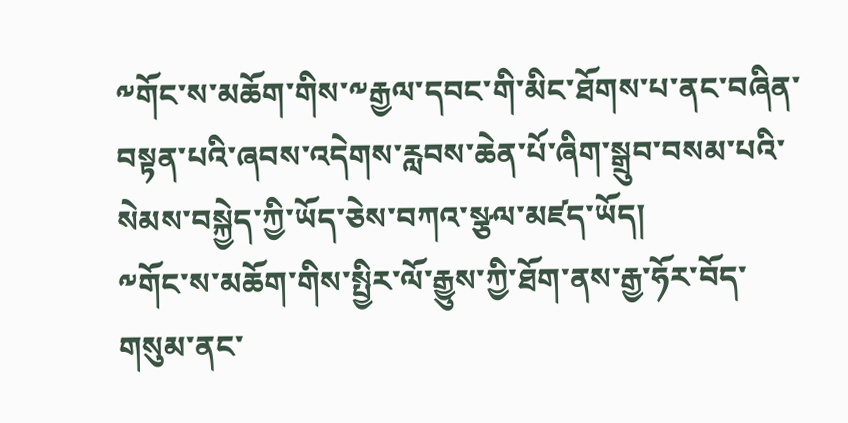༸གོང་ས་མཆོག་གིས་༸རྒྱལ་དབང་གི་མིང་ཐོགས་པ་ནང་བཞིན་བསྟན་པའི་ཞབས་འདེགས་རླབས་ཆེན་པོ་ཞིག་སྒྲུབ་བསམ་པའི་སེམས་བསྐྱེད་ཀྱི་ཡོད་ཅེས་བཀའ་སྩལ་མཛད་ཡོད།
༸གོང་ས་མཆོག་གིས་སྤྱིར་ལོ་རྒྱུས་ཀྱི་ཐོག་ནས་རྒྱ་ཧོར་བོད་གསུམ་ནང་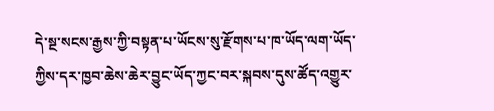དེ་སྔ་སངས་རྒྱས་ཀྱི་བསྟན་པ་ཡོངས་སུ་རྫོགས་པ་ཁ་ཡོད་ལག་ཡོད་ཀྱིས་དར་ཁྱབ་ཆེས་ཆེར་བྱུང་ཡོད་ཀྱང་བར་སྐབས་དུས་ཚོད་འགྱུར་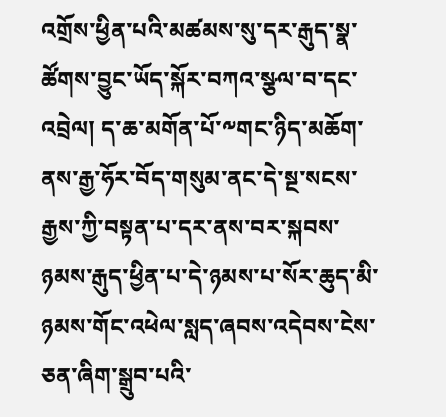འགྲོས་ཕྱིན་པའི་མཚམས་སུ་དར་རྒུད་སྣ་ཚོགས་བྱུང་ཡོད་སྐོར་བཀའ་སྩལ་བ་དང་འབྲེལ། ད་ཆ་མགོན་པོ་༸གང་ཉིད་མཆོག་ནས་རྒྱ་ཧོར་བོད་གསུམ་ནང་དེ་སྔ་སངས་རྒྱས་ཀྱི་བསྟན་པ་དར་ནས་བར་སྐབས་ཉམས་རྒུད་ཕྱིན་པ་དེ་ཉམས་པ་སོར་ཆུད་མི་ཉམས་གོང་འཕེལ་སླད་ཞབས་འདེབས་ངེས་ཅན་ཞིག་སྒྲུབ་པའི་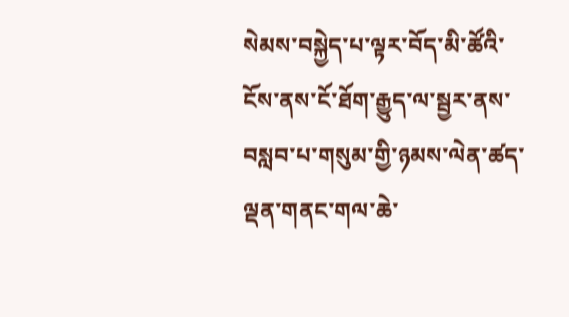སེམས་བསྐྱེད་པ་ལྟར་བོད་མི་ཚོའི་ངོས་ནས་ངོ་ཐོག་རྒྱུད་ལ་སྦྱར་ནས་བསླབ་པ་གསུམ་གྱི་ཉམས་ལེན་ཚད་ལྡན་གནང་གལ་ཆེ་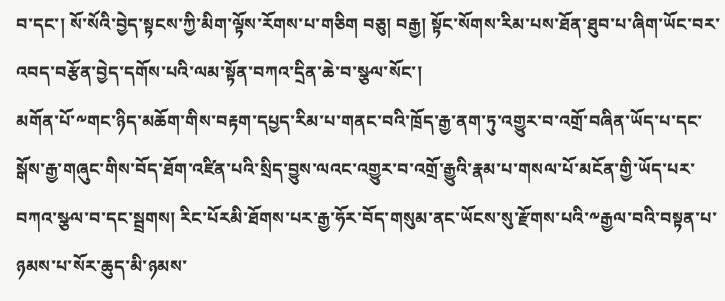བ་དང་། སོ་སོའི་བྱེད་སྟངས་ཀྱི་མིག་ལྟོས་རོགས་པ་གཅིག བཅུ། བརྒྱ། སྟོང་སོགས་རིམ་པས་ཐོན་ཐུབ་པ་ཞིག་ཡོང་བར་འབད་བརྩོན་བྱེད་དགོས་པའི་ལམ་སྟོན་བཀའ་དྲིན་ཆེ་བ་སྩལ་སོང་།
མགོན་པོ་༸གང་ཉིད་མཆོག་གིས་བརྟག་དཔྱད་རིམ་པ་གནང་བའི་ཁྲོད་རྒྱ་ནག་ཏུ་འགྱུར་བ་འགྲོ་བཞིན་ཡོད་པ་དང་སྒོས་རྒྱ་གཞུང་གིས་བོད་ཐོག་འཛིན་པའི་སྲིད་བྱུས་ལའང་འགྱུར་བ་འགྲོ་རྒྱུའི་རྣམ་པ་གསལ་པོ་མངོན་གྱི་ཡོད་པར་བཀའ་སྩལ་བ་དང་སྦྲགས། རིང་པོརམི་ཐོགས་པར་རྒྱ་ཧོར་བོད་གསུམ་ནང་ཡོངས་སུ་རྫོགས་པའི་༸རྒྱལ་བའི་བསྟན་པ་ཉམས་པ་སོར་ཆུད་མི་ཉམས་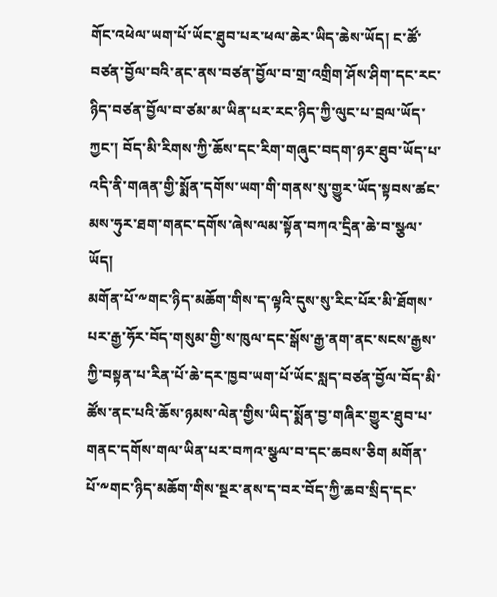གོང་འཕེལ་ཡག་པོ་ཡོང་ཐུབ་པར་ཕལ་ཆེར་ཡིད་ཆེས་ཡོད། ང་ཚོ་བཙན་བྱོལ་བའི་ནང་ནས་བཙན་བྱོལ་བ་གྲ་འགྲིག་ཤོས་ཤིག་དང་རང་ཉིད་བཙན་བྱོལ་བ་ཙམ་མ་ཡིན་པར་རང་ཉིད་ཀྱི་ལུང་པ་བྲལ་ཡོད་ཀྱང་། བོད་མི་རིགས་ཀྱི་ཆོས་དང་རིག་གཞུང་བདག་ཉར་ཐུབ་ཡོད་པ་འདི་ནི་གཞན་གྱི་སྨོན་དགོས་ཡག་གི་གནས་སུ་གྱུར་ཡོད་སྟབས་ཚང་མས་ཧུར་ཐག་གནང་དགོས་ཞེས་ལམ་སྟོན་བཀའ་དྲིན་ཆེ་བ་སྩལ་ཡོད།
མགོན་པོ་༸གང་ཉིད་མཆོག་གིས་ད་ལྟའི་དུས་སུ་རིང་པོར་མི་ཐོགས་པར་རྒྱ་ཧོར་བོད་གསུམ་གྱི་ས་ཁུལ་དང་སྒོས་རྒྱ་ནག་ནང་སངས་རྒྱས་ཀྱི་བསྟན་པ་རིན་པོ་ཆེ་དར་ཁྱབ་ཡག་པོ་ཡོང་སླད་བཙན་བྱོལ་བོད་མི་ཚོས་ནང་པའི་ཆོས་ཉམས་ལེན་གྱིས་ཡིད་སྨོན་བྱ་གཞིར་གྱུར་ཐུབ་པ་གནང་དགོས་གལ་ཡིན་པར་བཀའ་སྩལ་བ་དང་ཆབས་ཅིག མགོན་པོ་༸གང་ཉིད་མཆོག་གིས་སྔར་ནས་ད་བར་བོད་ཀྱི་ཆབ་སྲིད་དང་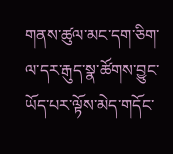གནས་ཚུལ་མང་དག་ཅིག་ལ་དར་རྒུད་སྣ་ཚོགས་བྱུང་ཡོད་པར་ལྟོས་མེད་གདོང་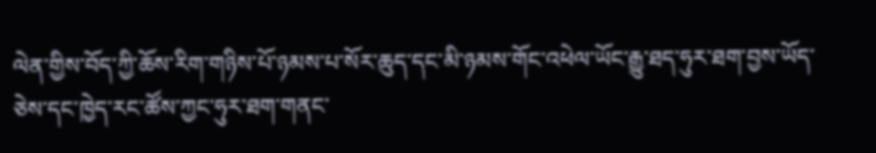ལེན་གྱིས་བོད་ཀྱི་ཆོས་རིག་གཉིས་པོ་ཉམས་པ་སོར་ཆུད་དང་མི་ཉམས་གོང་འཕེལ་ཡོང་རྒྱུ་ཐད་ཧུར་ཐག་བྱས་ཡོད་ཅེས་དང་ཁྱེད་རང་ཚོས་ཀྱང་ཧུར་ཐག་གནང་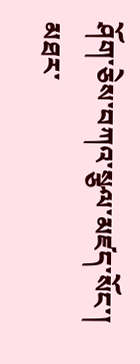ཤོག་ཅེས་བཀའ་སྩལ་མཛད་སོང་།
མཐར་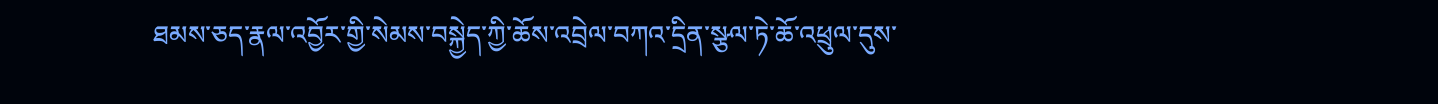ཐམས་ཅད་རྣལ་འབྱོར་གྱི་སེམས་བསྐྱེད་ཀྱི་ཆོས་འབྲེལ་བཀའ་དྲིན་སྩལ་ཏེ་ཆོ་འཕྲུལ་དུས་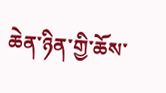ཆེན་ཉིན་གྱི་ཆོས་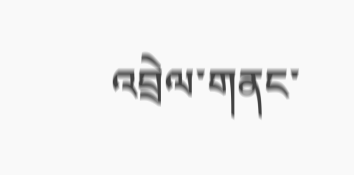འབྲེལ་གནང་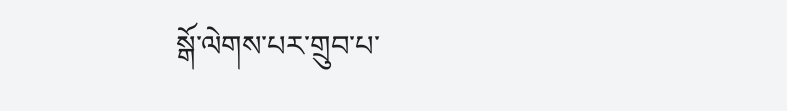སྒོ་ལེགས་པར་གྲུབ་པ་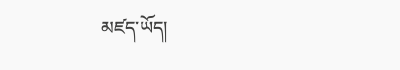མཛད་ཡོད།